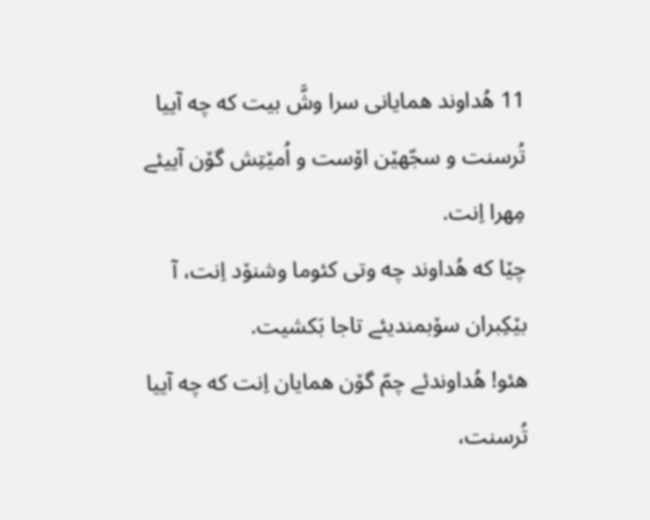11 هُداوند همایانی سرا وشَّ بیت که چه آییا تُرسنت و سجّهێن اۆست و اُمێتِش گۆن آییئے مِهرا اِنت.
چێا که هُداوند چه وتی کئوما وشنۆد اِنت، آ بێکِبران سۆبمندیئے تاجا بَکشیت.
هئو! هُداوندئے چمّ گۆن همایان اِنت که چه آییا تُرسنت،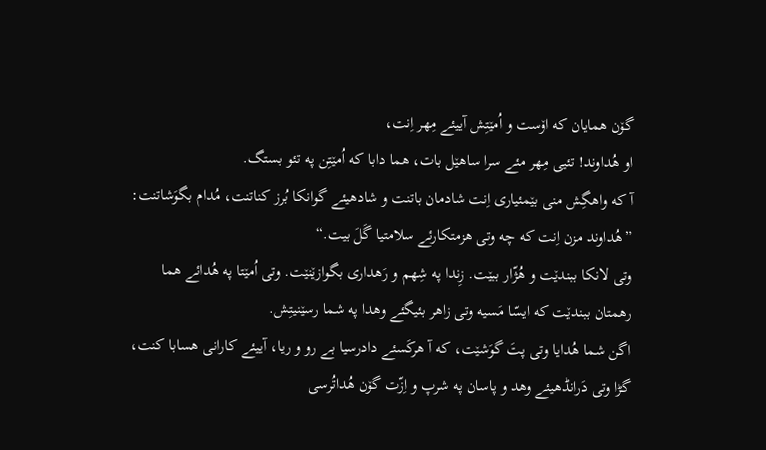گۆن همایان که اۆست و اُمێتِش آییئے مِهر اِنت،
او هُداوند! تئیی مِهر مئے سرا ساهێل بات، هما دابا که اُمێتِن په تئو بستگ.
آ که واهگِش منی بێمئیاری اِنت شادمان باتنت و شادهیئے گوانکا بُرز کناتنت، مُدام بگوَشاتنت: ”هُداوند مزن اِنت که چه وتی هزمتکارئے سلامتیا گَلَ بیت.“
وتی لانکا ببندێت و هُژّار ببێت. زِندا په شِهم و رَهداری بگوازێنێت. وتی اُمێتا په هُدائے هما رهمتان ببندێت که ایسّا مَسیه وتی زاهر بئیگئے وهدا په شما رسێنیتِش.
اگن شما هُدایا وتی پتَ گوَشێت، که آ هرکَسئے دادرسیا بے رو و ریا، آییئے کارانی هسابا کنت، گڑا وتی دَرانڈهیئے وهد و پاسان په شرپ و اِزّت گۆن هُداتُرسی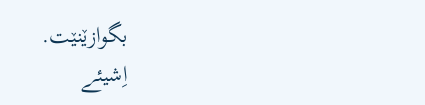بگوازێنێت.
اِشیئے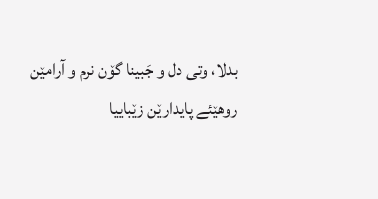بدلا، وتی دل و جَبینا گۆن نرم و آرامێن روهێئے پایدارێن زێباییا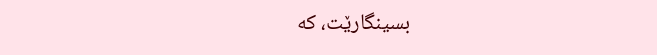بسینگارێت، که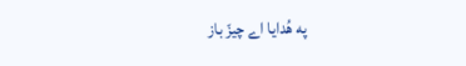په هُدایا اے چیزّ باز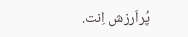پُراَرزش اِنت.